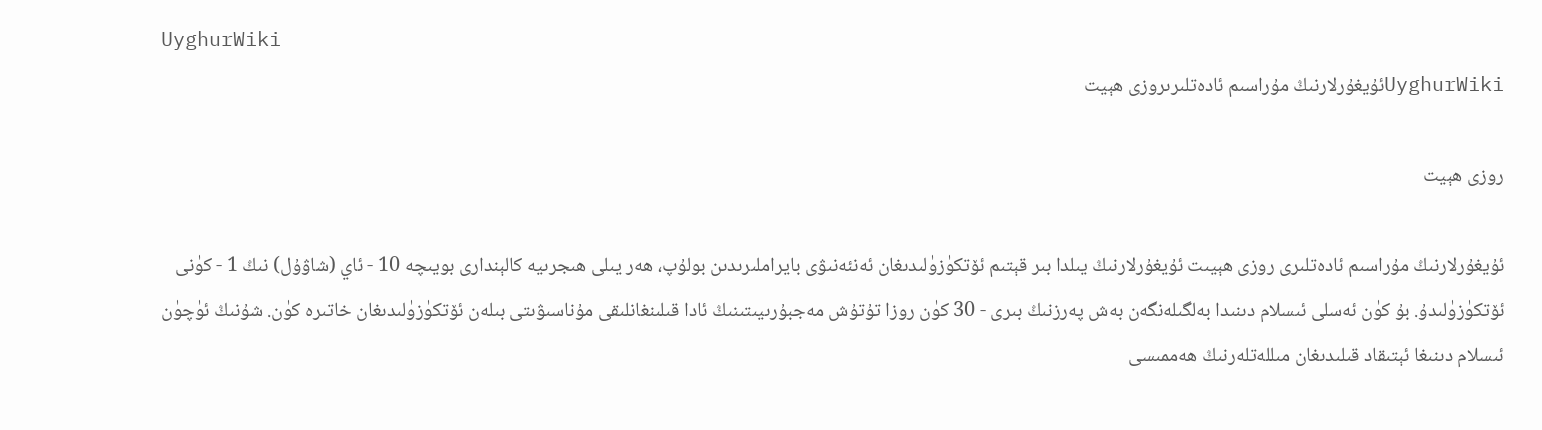UyghurWiki
UyghurWikiئۇيغۇرلارنىڭ مۇراسىم ئادەتلىرىروزى ھېيت

روزى ھېيت

ئۇيغۇرلارنىڭ مۇراسىم ئادەتلىرى روزى ھېيىت ئۇيغۇرلارنىڭ يىلدا بىر قېتىم ئۆتكۈزۈلىدىغان ئەنئەنىۋى بايراملىرىدىن بولۇپ، ھەر يىلى ھىجرىيە كالېندارى بويىچە 10 - ئاي (شاۋۇل) نىڭ 1 - كۈنى ئۆتكۈزۈلىدۇ. بۇ كۈن ئەسلى ئىسلام دىنىدا بەلگىلەنگەن بەش پەرزنىڭ بىرى - 30 كۈن روزا تۇتۇش مەجبۇرىيىتىنىڭ ئادا قىلىنغانلىقى مۇناسىۋىتى بىلەن ئۆتكۈزۈلىدىغان خاتىرە كۈن. شۇنىڭ ئۈچۈن ئىسلام دىنىغا ئېتىقاد قىلىدىغان مىللەتلەرنىڭ ھەممىسى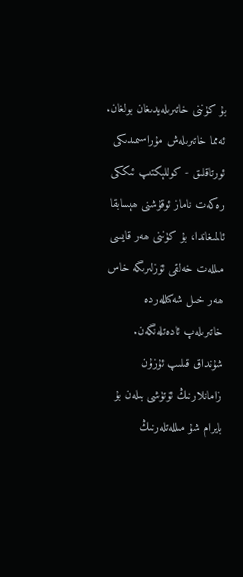بۇ كۈننى خاتىرىلەيدىغان بولغان. ئەمما خاتىرىلەش مۇراسىمىدىكى ئورتاقلىق - كوللېكتىپ ئىككى رەكەت ناماز ئوقۇشنى ھېسابقا ئالمىغاندا، بۇ كۈننى ھەر قايسى مىللەت خەلقى ئۆزلىرىگە خاس ھەر خىل شەكىللەردە خاتىرىلەپ ئادەتلەنگەن. شۇنداق قىلىپ ئۇزۇن زامانلارنىڭ ئۆتۈشى بىلەن بۇ بايرام شۇ مىللەتلەرنىڭ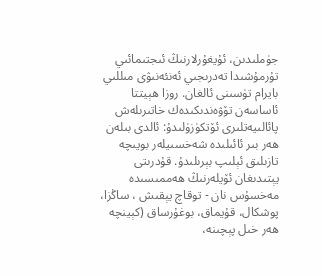جۈملىدىن، ئۇيغۇرلارنىڭ ئىجتىمائىي تۇرمۇشىدا تەدرىجىي ئەنئەنىۋى مىللىي بايرام تۈسىنى ئالغان. روزا ھېيتتا ئاساسەن تۆۋەندىكىدەك خاتىرىلەش پائالىيەتلىرى ئۆتكۈزۈلىدۇ: ئالدى بىلەن ھەر بىر ئائىلىدە شەخسىيلەر بويىچە تازىلىق ئېلىپ بېرىلىدۇ. قۇدرىتى يېتىدىغان ئۆيلەرنىڭ ھەممىسىدە مەخسۇس نان - توقاچ يېقىش ، ساڭزا، پوشكال، قۇيماق، بوغۇرساق (كېينچە ھەر خىل پېچىنە،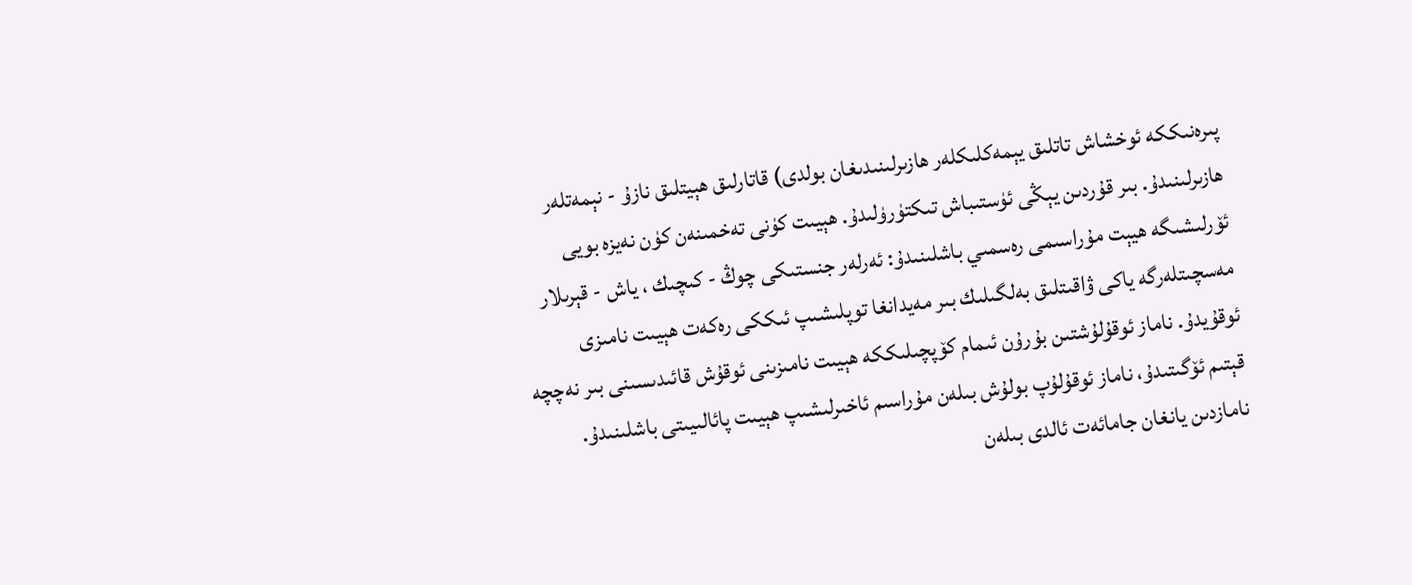پىرەنىككە ئوخشاش تاتلىق يېمەكلىكلەر ھازىرلىنىدىغان بولدى) قاتارلىق ھېيتلىق نازۇ - نېمەتلەر ھازىرلىنىدۇ. بىر قۇردىن يېڭى ئۈستىباش تىكتۈرۈلىدۇ. ھېيىت كۈنى تەخمىنەن كۈن نەيزە بويى ئۆرلىشىگە ھيېت مۇراسىمى رەسمىي باشلىنىدۇ: ئەرلەر جنستىكى چوڭ - كىچىك ، ياش - قېرىلار مەسچىتلەرگە ياكى ۋاقىتلىق بەلگىلىك بىر مەيدانغا توپلىشىپ ئىككى رەكەت ھېيىت نامىزى ئوقۇيدۇ. ناماز ئوقۇلۇشتىن بۇرۇن ئىمام كۆپچىلىككە ھېيىت نامىزىنى ئوقۇش قائىدىسىنى بىر نەچچە قېتىم ئۆگىتىدۇ، ناماز ئوقۇلۇپ بولۇش بىلەن مۇراسىم ئاخىرلىشىپ ھېيىت پائالىيىتى باشلىنىدۇ. نامازدىن يانغان جامائەت ئالدى بىلەن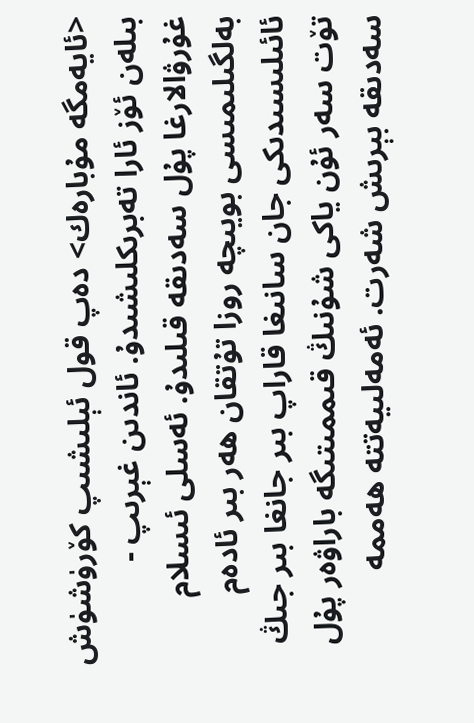<ئايەمگە مۇبارەك> دەپ قول ئېلىشىپ كۆرۈشۈش بىلەن ئۆز ئارا تەبرىكلىشىدۇ. ئاندىن غېرىپ - غۇرۋالارغا پۇل سەدىقە قىلىدۇ. ئەسلى ئىسلام بەلگىلىمىسى بويىچە روزا تۇتقان ھەر بىر ئادەم ئائىلىسىدىكى جان سانىغا قاراپ بىر جانغا بىر جىڭ تۆت سەر ئۇن ياكى شۇنىڭ قىممىتىگە باراۋەر پۇل سەدىقە بېرىش شەرت. ئەمەلىيەتتە ھەممە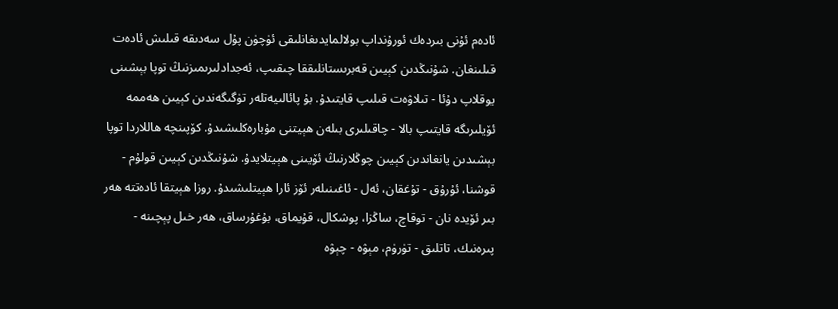ئادەم ئۇنى بىردەك ئورۇنداپ بولالمايدىغانلىقى ئۈچۈن پۇل سەدىقە قىلىش ئادەت قىلىنغان. شۇنىڭدىن كېيىن قەبرىستانلىققا چىقىپ، ئەجدادلىرىمىزنىڭ توپا بېشىنى يوقلاپ دۇئا - تىلاۋەت قىلىپ قايتىدۇ. بۇ پائالىيەتلەر تۈگىگەندىن كېيىن ھەممە ئۆيلىرىگە قايتىپ بالا - چاقىلىرى بىلەن ھېيتنى مۇبارەكلىشىدۇ. كۆپىنچە ھاللاردا توپا بېشىدىن يانغاندىن كېيىن چوڭلارنىڭ ئۆيىنى ھېيتلايدۇ. شۇنىڭدىن كېيىن قولۇم - قوشنا، ئۇرۇق - تۇغقان، ئەل - ئاغىنىلەر ئۆز ئارا ھېيتلىشىدۇ. روزا ھېيتقا ئادەتتە ھەر بىر ئۆيدە نان - توقاچ، ساڭزا، پوشكال، قۇيماق، بۇغۇرساق، ھەر خىل پېچىنە - پىرەنىك، تاتلىق - تۈرۈم، مېۋە - چېۋە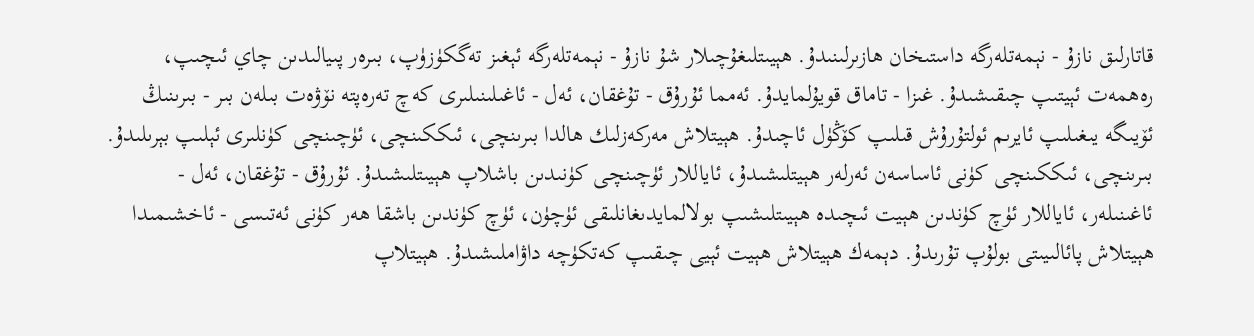قاتارلىق نازۇ - نېمەتلەرگە داستىخان ھازىرلىنىدۇ. ھېيىتلىغۇچىلار شۇ نازۇ - نېمەتلەرگە ئېغىز تەگكۈزۈپ، بىرەر پىيالىدىن چاي ئىچىپ، رەھمەت ئېيتىپ چىقىشىدۇ. غىزا - تاماق قويۇلمايدۇ. ئەمما ئۇرۇق - تۇغقان، ئەل - ئاغىلىنىلىرى كەچ تەرەپتە نۆۋەت بىلەن بىر - بىرىنىڭ ئۆيىگە يىغىلىپ ئايرىم ئولتۇرۇش قىلىپ كۆڭۈل ئاچىدۇ. ھېيتلاش مەركەزلىك ھالدا بىرىنچى، ئىككىنچى، ئۈچىنچى كۈنلىرى ئېلىپ بېرىلىدۇ. بىرىنچى، ئىككىنچى كۈنى ئاساسەن ئەرلەر ھېيتلىشىدۇ، ئاياللار ئۈچىنچى كۈنىدىن باشلاپ ھېيىتلىشىدۇ. ئۇرۇق - تۇغقان، ئەل - ئاغىنىلەر، ئاياللار ئۈچ كۈندىن ھېيت ئىچىدە ھېيىتلىشىپ بولالمايدىغانلىقى ئۈچۈن، ئۈچ كۈندىن باشقا ھەر كۈنى ئەتىسى - ئاخشىمىدا ھېيتلاش پائالىيىتى بولۇپ تۇرىدۇ. دېمەك ھېيتلاش ھېيت ئېيى چىقىپ كەتكۈچە داۋاملىشىدۇ. ھېيتلاپ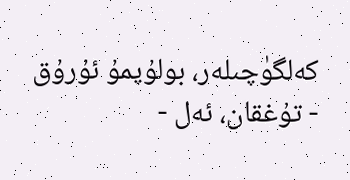كەلگۈچىلەر، بولۇپمۇ ئۇرۇق - تۇغقان، ئەل -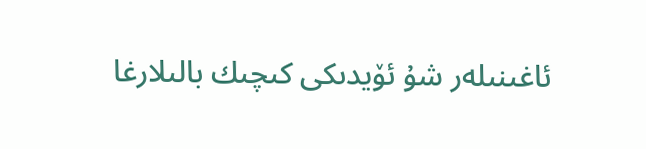ئاغىنىلەر شۇ ئۆيدىكى كىچىك بالىلارغا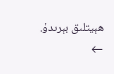ھېيتلىق بېرىدۇ.
←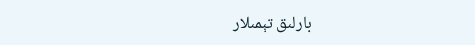بارلىق تېمىلار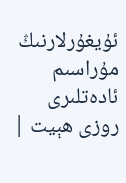ئۇيغۇرلارنىڭ مۇراسىم ئادەتلىرى
روزى ھېيت |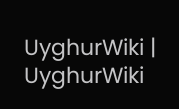UyghurWiki | UyghurWiki